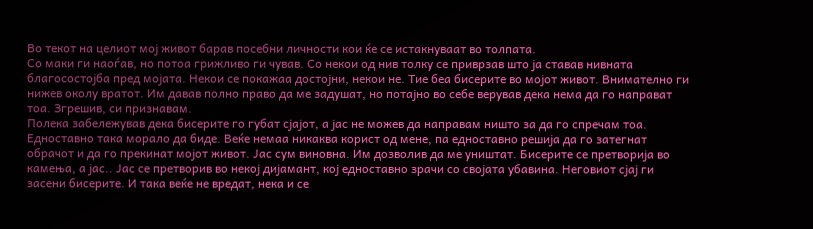Во текот на целиот мој живот барав посебни личности кои ќе се истакнуваат во толпата.
Со маки ги наоѓав, но потоа грижливо ги чував. Со некои од нив толку се приврзав што ја ставав нивната благосостојба пред мојата. Некои се покажаа достојни, некои не. Тие беа бисерите во мојот живот. Внимателно ги нижев околу вратот. Им давав полно право да ме задушат, но потајно во себе верував дека нема да го направат тоа. Згрешив, си признавам.
Полека забележував дека бисерите го губат сјајот, а јас не можев да направам ништо за да го спречам тоа. Едноставно така морало да биде. Веќе немаа никаква корист од мене, па едноставно решија да го затегнат обрачот и да го прекинат мојот живот. Јас сум виновна. Им дозволив да ме уништат. Бисерите се претворија во камења, а јас.. Јас се претворив во некој дијамант, кој едноставно зрачи со својата убавина. Неговиот сјај ги засени бисерите. И така веќе не вредат, нека и се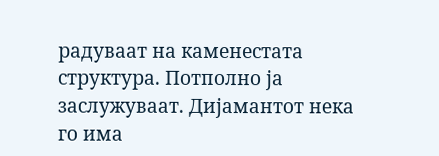радуваат на каменестата структура. Потполно ја заслужуваат. Дијамантот нека го има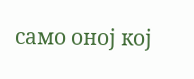само оној кој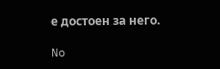е достоен за него.

No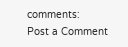comments:
Post a Comment